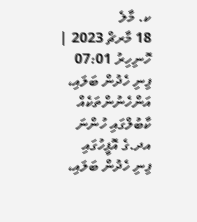ކ. މާލެ
18 މާރޗް 2023 | ހޮނިހިރު 07:01
ފިނި ހެދުން ބަލައި، އަންހެނުންތަކެއް ކާބުލްގައި ހުންނަ އދ.ގެ އޮފީހުގައި
ފިނި ހެދުން ބަލައި،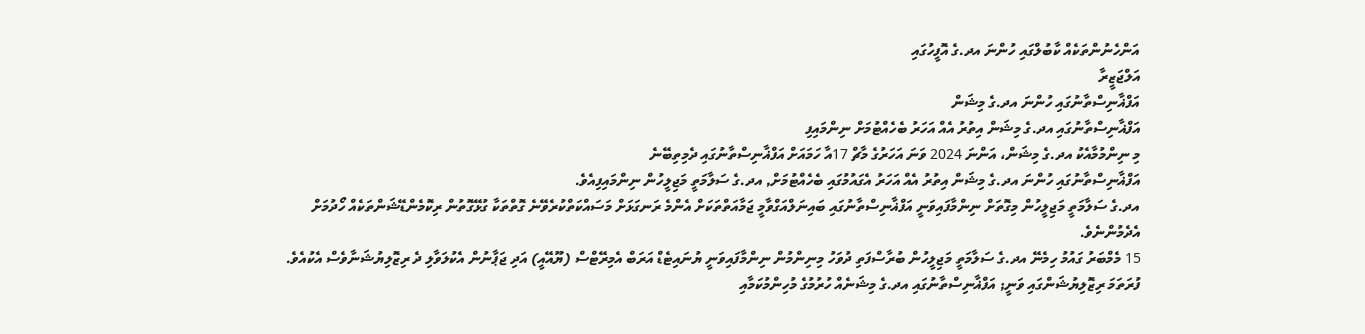އަންހެނުންތަކެއް ކާބުލްގައި ހުންނަ އދ.ގެ އޮފީހުގައި
އަލްޖަޒީރާ
އަފްޣާނިސްތާނުގައި ހުންނަ އދ.ގެ މިޝަން
އަފްޣާނިސްތާނުގައި އދ.ގެ މިޝަން އިތުރު އެއް އަހަރު ބެހެއްޓުމަށް ނިންމައިފި
މި ނިންމުމާއެކު އދ.ގެ މިޝަން، އަންނަ 2024 ވަނަ އަހަރުގެ މާޗް 17އާ ހަމައަށް އަފްޣާނިސްތާނުގައި ދެމިތިބޭނެ
އަފްޣާނިސްތާނުގައި ހުންނަ އދ.ގެ މިޝަން އިތުރު އެއް އަހަރު އެގައުމުގައި ބެހެއްޓުމަށް, އދ.ގެ ސަލާމަތީ މަޖިލީހުން ނިންމައިފިއެވެ.
އދ.ގެ ސަލާމަތީ މަޖިލީހުން މިގޮތަށް ނިންމާފައިވަނީ އަފްޣާނިސްތާނުގައި ބައިނަލްއަގްވާމީ ޖަމާއަތްތަކަށް އެންމެ ރަނގަޅަށް މަސައްކަތްކުރެވޭނެ ގޮތްތަކާ ގުޅޭގޮތުން ރިކޮމެންޑޭޝަންތަކެއް ހޯދުމަށް އެދެމުންނެވެ.
15 މެމްބަރު ގައުމު ހިމެނޭ އދ.ގެ ސަލާމަތީ މަޖިލީހުން ބުރާސްފަތި ދުވަހު މިނިންމުން ނިންމާފައިވަނީ ޔުނައިޓެޑް އަރަބް އެމިރޭޓްސް (ޔޫއޭއީ) އަދި ޖަޕާނުން އެކުލަވާލި ދެ ރިޒޮލިޔުޝަނާވެސް އެކުއެވެ.
ފުރަތަމަ ރިޒޮލިޔުޝަންގައި ވަނީ; އަފްޣާނިސްތާނުގައި އދ.ގެ މިޝަނެއް ހުރުމުގެ މުހިންމުކަމާއި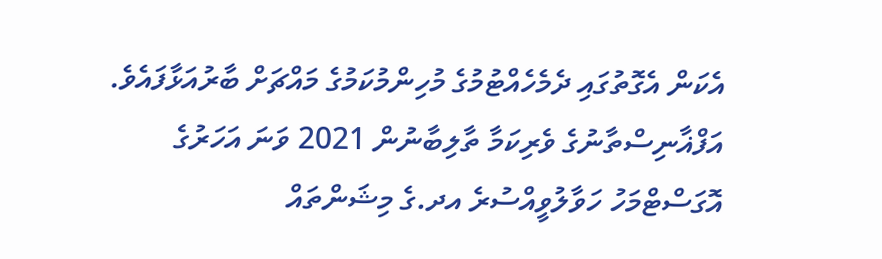އެކަން އެގޮތުގައި ދެމެހެއްޓުމުގެ މުހިންމުކަމުގެ މައްޗަށް ބާރުއަޅާފައެވެ. އަފްޣާނިސްތާނުގެ ވެރިކަމާ ތާލިބާނުން 2021 ވަނަ އަހަރުގެ އޮގަސްޓްމަހު ހަވާލުވީއްސުރެ އދ.ގެ މިޝަންތައް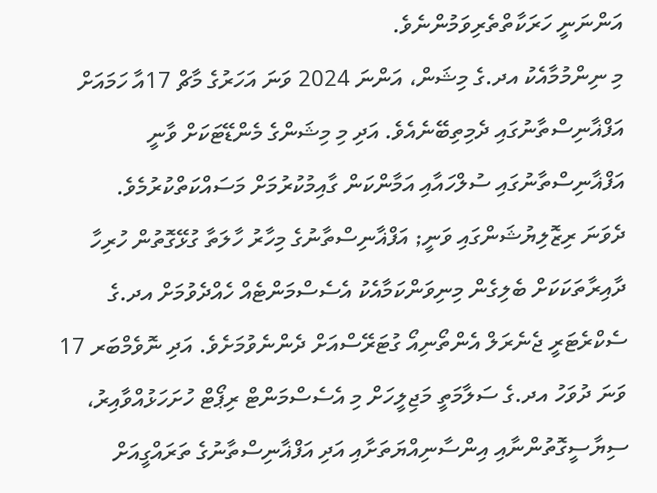އަންނަނީ ހަރަކާތްތެރިވަމުންނެވެ.
މި ނިންމުމާއެކު އދ.ގެ މިޝަން، އަންނަ 2024 ވަނަ އަހަރުގެ މާޗް 17އާ ހަމައަށް އަފްޣާނިސްތާނުގައި ދެމިތިބޭނެއެވެ. އަދި މި މިޝަންގެ މެންޑޭޓަކަށް ވާނީ އަފްޣާނިސްތާނުގައި ސުލްހައާއި އަމާންކަން ގާއިމުކުރުމަށް މަސައްކަތްކުރުމެވެ.
ދެވަނަ ރިޒޮލިޔުޝަންގައި ވަނީ; އަފްޣާނިސްތާނުގެ މިހާރު ހާލަތާ ގުޅޭގޮތުން ހުރިހާ ދާއިރާތަކަކަށް ބެލިގެން މިނިވަންކަމާއެކު އެސެސްމަންޓެއް ހެއްދެވުމަށް އދ.ގެ ސެކްރެޓަރީ ޖެނެރަލް އެންތޯނިއޯ ގުޓަރޭސްއަށް ދެންނެވުމަށެވެ. އަދި ނޮވެމްބަރ 17 ވަނަ ދުވަހު އދ.ގެ ސަލާމަތީ މަޖިލީހަށް މި އެސެސްމަންޓް ރިޕޯޓް ހުށަހަޅުއްވާއިރު، ސިޔާސީގޮތުންނާއި އިންސާނިއްޔަތަށާއި އަދި އަފްޣާނިސްތާނުގެ ތަރައްގީއަށް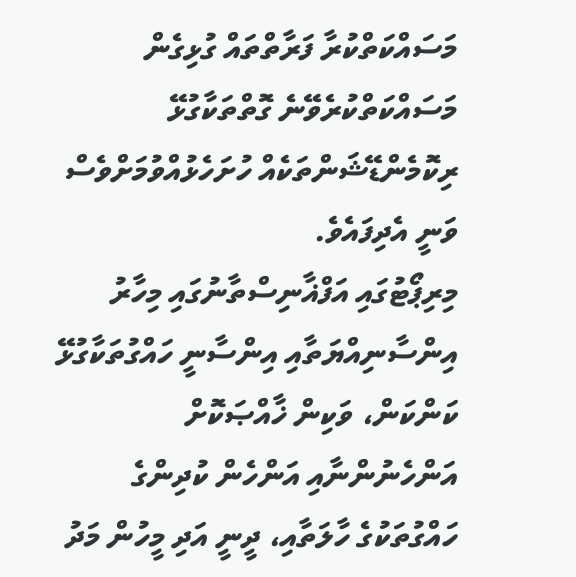މަސައްކަތްކުރާ ފަރާތްތައް ގުޅިގެން މަސައްކަތްކުރެވޭނެ ގޮތްތަކާގުޅޭ ރިކޮމެންޑޭޝަންތަކެއް ހުށަހެޅުއްވުމަށްވެސް ވަނީ އެދިފައެވެ.
މިރިޕޯޓުގައި އަފްޣާނިސްތާނުގައި މިހާރު އިންސާނިއްޔަތާއި އިންސާނީ ހައްގުތަކާގުޅޭ ކަންކަން، ވަކިން ޚާއްޞަކޮށް އަންހެނުންނާއި އަންހެން ކުދިންގެ ހައްގުތަކުގެ ހާލަތާއި، ދީނީ އަދި މީހުން މަދު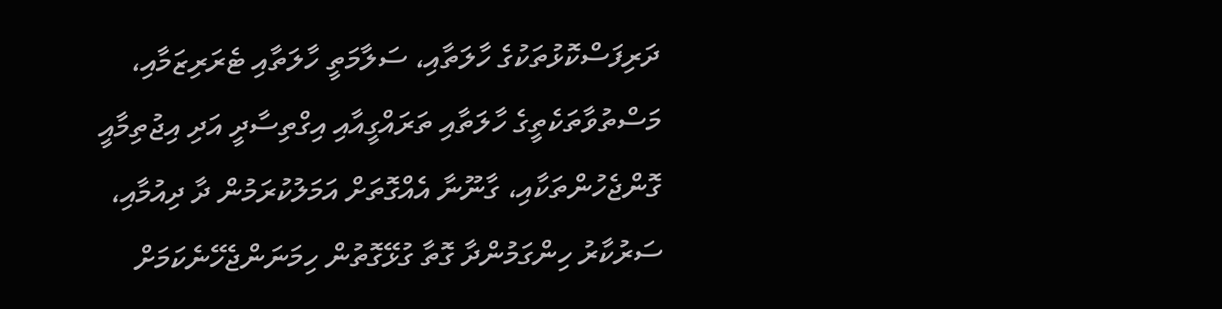ދަރިފަސްކޮޅުތަކުގެ ހާލަތާއި، ސަލާމަތީ ހާލަތާއި ޓެރަރިޒަމާއި، މަސްތުވާތަކެތީގެ ހާލަތާއި ތަރައްގީއާއި އިގްތިސާދީ އަދި އިޖުތިމާއީ ގޮންޖެހުންތަކާއި، ގާނޫނާ އެއްގޮތަށް އަމަލުކުރަމުން ދާ ދިއުމާއި، ސަރުކާރު ހިންގަމުންދާ ގޮތާ ގުޅޭގޮތުން ހިމަނަންޖެހޭނެކަމަށް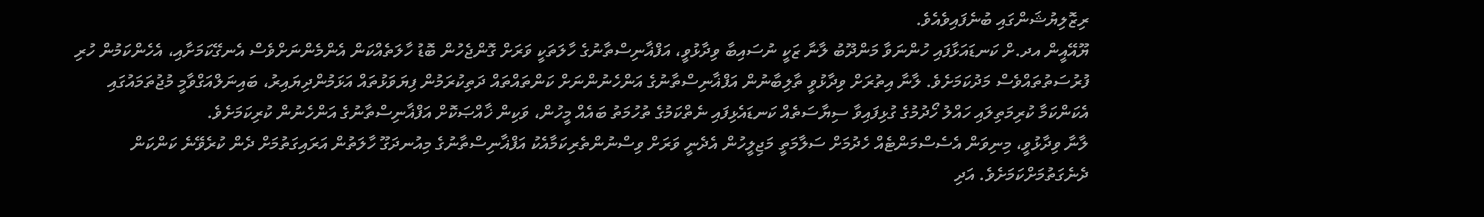ރިޒޮލިޔުޝަންގައި ބުނެފައިވެއެވެ.
ޔޫއޭއީން އދ.ށް ކަނޑައަޅާފައި ހުންނަވާ މަންދޫބު ލާނާ ޒަކީ ނުސައިބާ ވިދާޅުވީ، އަފްޣާނިސްތާނުގެ ހާލަތަކީ ވަރަށް ގޮންޖެހުން ބޮޑު ހާލަތެއްކަން އެންމެންނަށްވެސް އެނގޭކަމަށާއި، އެހެންކަމުން ހުރި ފުރުސަތުތައްވެސް މަދުކަމަށެވެ. ލާނާ އިތުރަށް ވިދާޅުވީ ތާލިބާނުން އަފްޣާނިސްތާނުގެ އަންހެނުންނަށް ކަންތައްތައް ދަތިކުރަމުން ފިޔަވަޅުތައް އަޅަމުންދިޔައިރު، ބައިނަލްއަގްވާމީ މުޖުތަމައުގައި އެކަންކަމާ ކުރިމަތިލައި ހައްލު ހޯދުމުގެ ގުޅިފައިވާ ސިޔާސަތެއް ކަނޑައެޅިފައި ނެތްކަމުގެ ތުހުމަތު ބައެއް މީހުން، ވަކިން ޚާއްޞަކޮށް އަފްޣާނިސްތާނުގެ އަންހެނުން ކުރިކަމަށެވެ.
ލާނާ ވިދާޅުވީ، މިނިވަން އެސެސްމަންޓެއް ހެދުމަށް ސަލާމަތީ މަޖިލީހުން އެދެނީ ވަރަށް ވިސްނުންތެރިކަމާއެކު އަފްޣާނިސްތާނުގެ މިއުނދަގޫ ހާލަތުން އަރައިގަތުމަށް ދެން ކުރެވޭނެ ކަންކަން ދެނެގަތުމަށްކަމަށެވެ. އަދި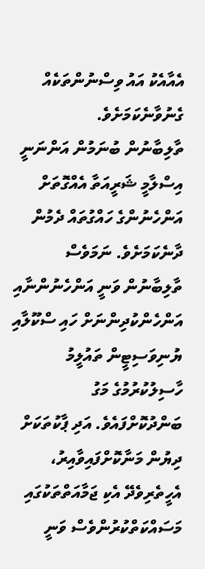އެއާއެކު އައު ވިސްނުންތަކެއް ގެނުވާނެކަމަށެވެ.
ތާލިބާނުން ބުނަމުން އަންނަނީ އިސްލާމީ ޝަރީއަތާ އެއްގޮތަށް އަންހެނުންގެ ހައްގުތައް ދެމުން ދާނެކަމަށެވެ. ނަމަވެސް ތާލިބާނުން ވަނީ އަންހެނުންނާއި އަންހެންކުދިންނަށް ހައި ސްކޫލާއި ޔުނިވަސިޓީން ތައުލީމު ހާސިލުކުރުމުގެ މަގު ބަންދުކޮށްފައެވެ. އަދި ޕާކުތަކަށް ދިޔުން މަނާކޮށްފައިވާއިރު، އެހީތެރިވެދޭ އެކި ޖަމާއަތްތަކުގައި މަސައްކަތްކުރުންވެސް ވަނީ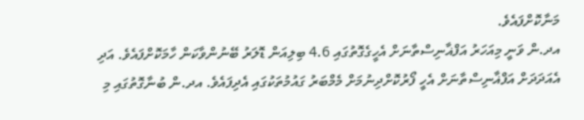މަނާކޮށްފައެވެ.
އދ.ން ވަނީ މިއަހަރު އަފްޣާނިސްތާނަށް އެހީގެގޮތުގައި 4.6 ބިލިއަން ޑޮލަރު ބޭނުންވާކަން ހާމަކޮށްފައެވެ. އަދި އެއަދަދަށް އަފްޣާނިސްތާނަށް އެހީ ފޯރުކޮށްދިނުމަށް މެމްބަރު ގައުމުތަކުގައި އެދިފައެވެ. އދ.ން ބުނާގޮތުގައި މި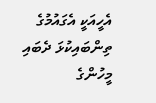އެހީއަކީ އެގައުމުގެ ތިންބައިކުޅަ ދެބައި މީހުންގެ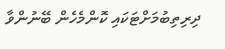ދިރިތިބުމަށްޓަކައި ކޮންމެހެން ބޭނުންވާ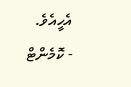އެހީއެވެ.
- ކޮމެންޓް